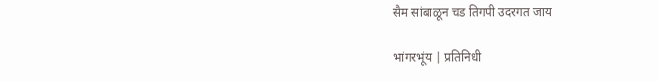सैम सांबाळून चड तिगपी उदरगत जाय

भांगरभूंय | प्रतिनिधी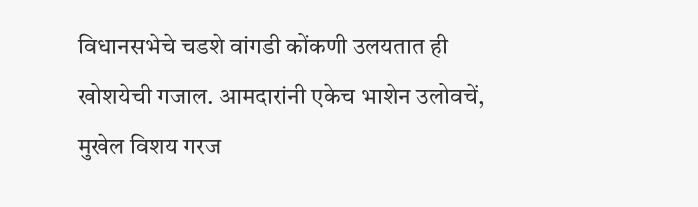विधानसभेचे चडशे वांगडी कोंकणी उलयतात ही खोशयेची गजाल. आमदारांनी एकेच भाशेन उलोवचें, मुखेल विशय गरज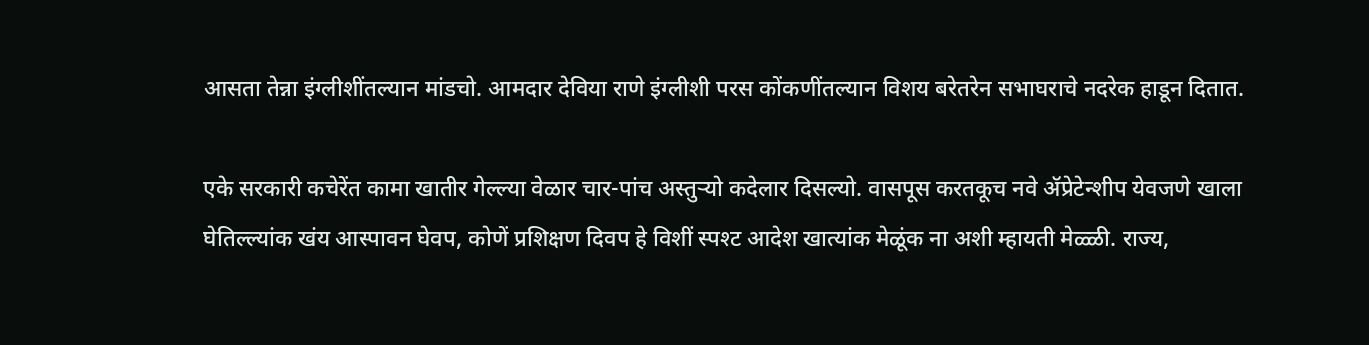आसता तेन्ना इंग्लीशींतल्यान मांडचो. आमदार देविया राणे इंग्लीशी परस कोंकणींतल्यान विशय बरेतरेन सभाघराचे नदरेक हाडून दितात.

एके सरकारी कचेरेंत कामा खातीर गेल्ल्या वेळार चार-पांच अस्तुऱ्यो कदेलार दिसल्यो. वासपूस करतकूच नवे ॲप्रेटेन्शीप येवजणे खाला घेतिल्ल्यांक खंय आस्पावन घेवप, कोणें प्रशिक्षण दिवप हे विशीं स्पश्ट आदेश खात्यांक मेळूंक ना अशी म्हायती मेळ्ळी. राज्य,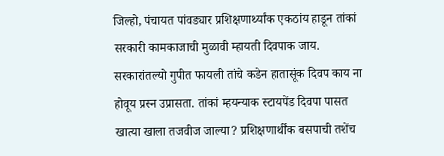जिल्हो, पंचायत पांवड्यार प्रशिक्षणार्थ्यांक एकठांय हाडून तांकां सरकारी कामकाजाची मुळावी म्हायती दिवपाक जाय. सरकारांतल्यो गुपीत फायली तांचे कडेन हातासूंक दिवप काय ना होवूय प्रस्न उप्रासता. तांकां म्हयन्याक स्टायपेंड दिवपा पासत खात्या खाला तजवीज जाल्या? प्रशिक्षणार्थींक बसपाची तशेंच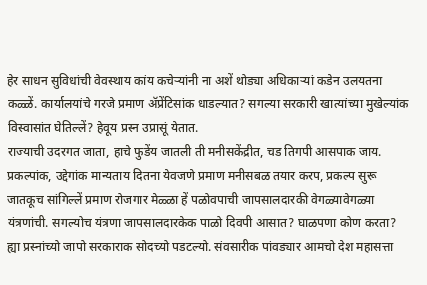हेर साधन सुविधांची वेवस्थाय कांय कचेऱ्यांनी ना अशें थोड्या अधिकाऱ्यां कडेन उलयतना कळ्ळें. कार्यालयांचे गरजे प्रमाण ॲप्रेंटिसांक धाडल्यात? सगल्या सरकारी खात्यांच्या मुखेल्यांक विस्वासांत घेतिल्लें? हेवूय प्रस्न उप्रासूं येतात.
राज्याची उदरगत जाता, हाचे फुडेंय जातली ती मनीसकेंद्रीत, चड तिगपी आसपाक जाय. प्रकल्पांक, उद्देगांक मान्यताय दितना येवजणे प्रमाण मनीसबळ तयार करप, प्रकल्प सुरू जातकूच सांगिल्लें प्रमाण रोजगार मेळ्ळा हें पळोवपाची जापसालदारकी वेगळ्यावेगळ्या यंत्रणांची. सगल्योच यंत्रणा जापसालदारकेक पाळो दिवपी आसात? घाळपणा कोण करता? ह्या प्रस्नांच्यो जापो सरकाराक सोदच्यो पडटल्यो. संवसारीक पांवड्यार आमचो देश महासत्ता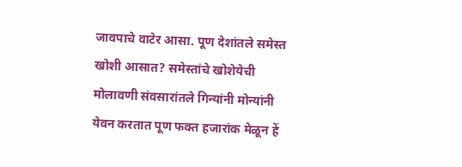जावपाचे वाटेर आसा. पूण देशांतले समेस्त खोशी आसात? समेस्तांचे खोशेयेची मोलावणी संवसारांतले गिन्यांनी मोन्यांनी येवन करतात पूण फक्त हजारांक मेळून हें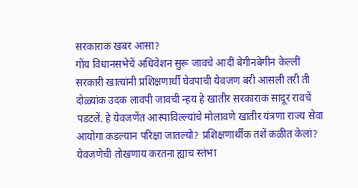सरकाराक खबर आसा?
गोंय विधानसभेचें अधिवेशन सुरू जावचे आदीं बेगीनबेगीन केल्लीं सरकारी खात्यांनी प्रशिक्षणार्थी घेवपाची येवजण बरी आसली तरी ती दोळ्यांक उदक लावपी जावची न्हय हे खातीर सरकाराक सादूर रावचें पडटलें. हे येवजणेंत आस्पाविल्ल्यांचे मोलावणे खातीर यंत्रणा राज्य सेवा आयोगा कडल्यान परिक्षा जातल्यो? प्रशिक्षणार्थींक तशें कळीत केलां? येवजणेची तोखणाय करतना ह्याच स्तंभा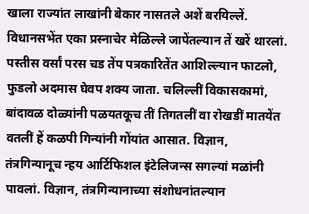खाला राज्यांत लाखांनी बेकार नासतले अशें बरयिल्लें. विधानसभेंत एका प्रस्नाचेर मेळिल्ले जापेंतल्यान तें खरें थारलां.
पस्तीस वर्सां परस चड तेंप पत्रकारितेंत आशिल्ल्यान फाटलो, फुडलो अदमास घेवप शक्य जाता. चलिल्लीं विकासकामां, बांदावळ दोळ्यांनी पळयतकूच तीं तिगतलीं वा रोखडीं मातयेंत वतलीं हें कळपी गिन्यांनी गोंयांत आसात. विज्ञान, तंत्रगिन्यानूच न्हय आर्टिफिशल इंटेलिजन्स सगल्यां मळांनी पावलां. विज्ञान, तंत्रगिन्यानाच्या संशोधनांतल्यान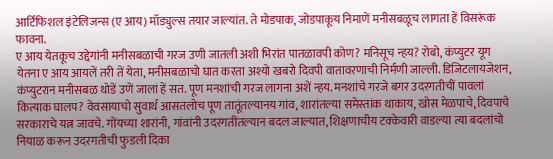आर्टिफिशल इंटेलिजन्स (ए आय) मॉड्युल्स तयार जाल्यांत. ते मोडपाक, जोडपाकूय निमाणें मनीसबळूच लागता हें विसरूंक फावना.
ए आय येतकूच उद्देगांनी मनीसबळाची गरज उणी जातली अशी भिरांत पातळावपी कोण? मनिसूच न्हय? रोबो, कंप्युटर यूग येतना ए आय आयलें तरी तें येता, मनीसबळाचो घात करता अश्यो खबरो दिवपी वातावरणाची निर्मणी जाल्ली. डिजिटलायजेशन, कंप्युटरान मनीसबळ थोडें उणें जालां हें सत. पूण मनशांची गरज लागना अशें न्हय. मनशांचे गरजे बगर उदरगतीचीं पावलां कित्याक घालप? वेवसायाचो सुवार्थ आसतलोच पूण तातूंतल्यानय गांव, शारांतल्या समेस्तांक थाकाय, खोस मेळपाचे, दिवपाचे सरकाराचे यत्न जावचे. गोंयच्या शारांनी, गांवांनी उदरगतींतल्यान बदल जाल्यात, शिक्षणाचीय टक्केवारी वाडल्या त्या बदलांचो नियाळ करून उदरगतीची फुडली दिका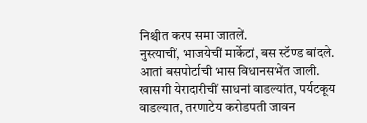निश्चीत करप समा जातलें.
नुस्त्याचीं, भाजयेचीं मार्केटां, बस स्टॅण्ड बांदले. आतां बसपोर्टाची भास विधानसभेंत जाली. खासगी येरादारीचीं साधनां वाडल्यांत, पर्यटकूय वाडल्यात, तरणाटेय करोडपती जावन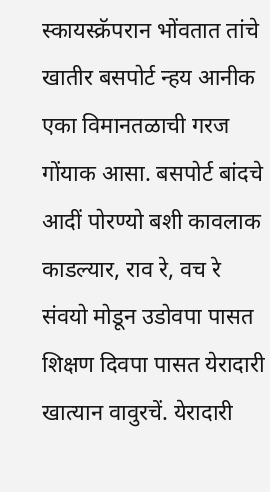स्कायस्क्रॅपरान भोंवतात तांचे खातीर बसपोर्ट न्हय आनीक एका विमानतळाची गरज गोंयाक आसा. बसपोर्ट बांदचे आदीं पोरण्यो बशी कावलाक काडल्यार, राव रे, वच रे संवयो मोडून उडोवपा पासत शिक्षण दिवपा पासत येरादारी खात्यान वावुरचें. येरादारी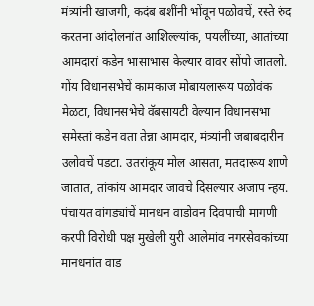मंत्र्यांनी खाजगी, कदंब बशींनी भोंवून पळोवचें, रस्ते रुंद करतना आंदोलनांत आशिल्ल्यांक, पयलींच्या, आतांच्या आमदारां कडेन भासाभास केल्यार वावर सोंपो जातलो.
गोंय विधानसभेचें कामकाज मोबायलारूय पळोवंक मेळटा, विधानसभेचे वॅबसायटी वेल्यान विधानसभा समेस्तां कडेन वता तेन्ना आमदार, मंत्र्यांनी जबाबदारीन उलोवचें पडटा. उतरांकूय मोल आसता, मतदारूय शाणे जातात, तांकांय आमदार जावचे दिसल्यार अजाप न्हय. पंचायत वांगड्यांचें मानधन वाडोवन दिवपाची मागणी करपी विरोधी पक्ष मुखेली युरी आलेमांव नगरसेवकांच्या मानधनांत वाड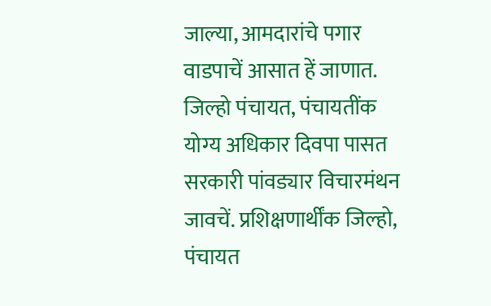जाल्या, आमदारांचे पगार वाडपाचें आसात हें जाणात. जिल्हो पंचायत, पंचायतींक योग्य अधिकार दिवपा पासत सरकारी पांवड्यार विचारमंथन जावचें. प्रशिक्षणार्थींक जिल्हो, पंचायत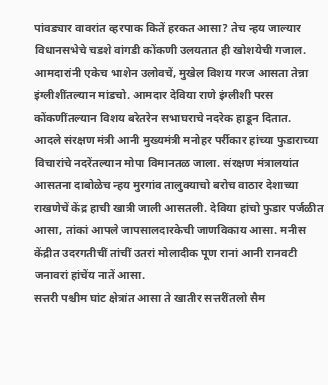पांवड्यार वावरांत व्हरपाक कितें हरकत आसा? तेच न्हय जाल्यार विधानसभेचे चडशे वांगडी कोंकणी उलयतात ही खोशयेची गजाल. आमदारांनी एकेच भाशेन उलोवचें, मुखेल विशय गरज आसता तेन्ना इंग्लीशींतल्यान मांडचो. आमदार देविया राणे इंग्लीशी परस कोंकणींतल्यान विशय बरेतरेन सभाघराचे नदरेक हाडून दितात.
आदले संरक्षण मंत्री आनी मुख्यमंत्री मनोहर पर्रीकार हांच्या फुडाराच्या विचारांचे नदरेंतल्यान मोपा विमानतळ जाला. संरक्षण मंत्रालयांत आसतना दाबोळेच न्हय मुरगांव तालुक्याचो बरोच वाठार देशाच्या राखणेचें केंद्र हाची खात्री जाली आसतली. देविया हांचो फुडार पर्जळीत आसा, तांकां आपले जापसालदारकेची जाणविकाय आसा. मनीस केंद्रीत उदरगतीचीं तांचीं उतरां मोलादीक पूण रानां आनी रानवटी जनावरां हांचेंय नातें आसा.
सत्तरी पश्चीम घांट क्षेत्रांत आसा ते खातीर सत्तरींतलो सैम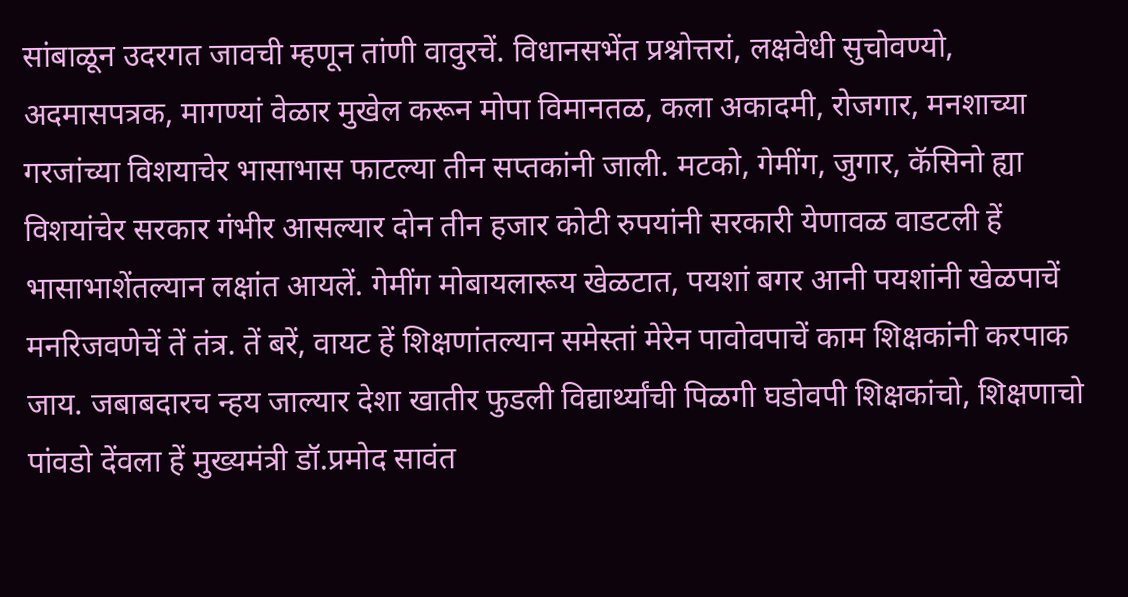सांबाळून उदरगत जावची म्हणून तांणी वावुरचें. विधानसभेंत प्रश्नोत्तरां, लक्षवेधी सुचोवण्यो, अदमासपत्रक, मागण्यां वेळार मुखेल करून मोपा विमानतळ, कला अकादमी, रोजगार, मनशाच्या गरजांच्या विशयाचेर भासाभास फाटल्या तीन सप्तकांनी जाली. मटको, गेमींग, जुगार, कॅसिनो ह्या विशयांचेर सरकार गंभीर आसल्यार दोन तीन हजार कोटी रुपयांनी सरकारी येणावळ वाडटली हें भासाभाशेंतल्यान लक्षांत आयलें. गेमींग मोबायलारूय खेळटात, पयशां बगर आनी पयशांनी खेळपाचें मनरिजवणेचें तें तंत्र. तें बरें, वायट हें शिक्षणांतल्यान समेस्तां मेरेन पावोवपाचें काम शिक्षकांनी करपाक जाय. जबाबदारच न्हय जाल्यार देशा खातीर फुडली विद्यार्थ्यांची पिळगी घडोवपी शिक्षकांचो, शिक्षणाचो पांवडो देंवला हें मुख्यमंत्री डॉ.प्रमोद सावंत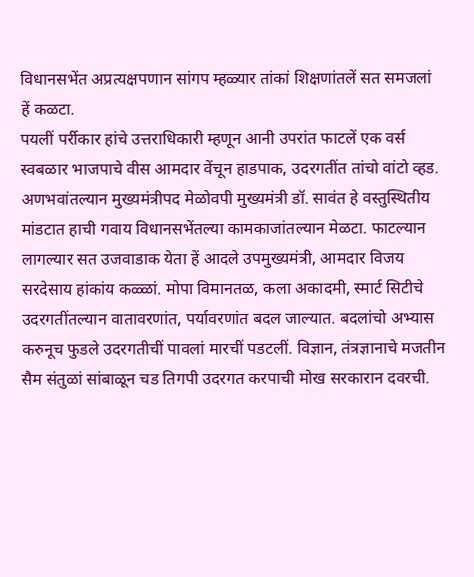विधानसभेंत अप्रत्यक्षपणान सांगप म्हळ्यार तांकां शिक्षणांतलें सत समजलां हें कळटा.
पयलीं पर्रीकार हांचे उत्तराधिकारी म्हणून आनी उपरांत फाटलें एक वर्स स्वबळार भाजपाचे वीस आमदार वेंचून हाडपाक, उदरगतींत तांचो वांटो व्हड. अणभवांतल्यान मुख्यमंत्रीपद मेळोवपी मुख्यमंत्री डॉ. सावंत हे वस्तुस्थितीय मांडटात हाची गवाय विधानसभेंतल्या कामकाजांतल्यान मेळटा. फाटल्यान लागल्यार सत उजवाडाक येता हें आदले उपमुख्यमंत्री, आमदार विजय सरदेसाय हांकांय कळ्ळां. मोपा विमानतळ, कला अकादमी, स्मार्ट सिटीचे उदरगतींतल्यान वातावरणांत, पर्यावरणांत बदल जाल्यात. बदलांचो अभ्यास करुनूच फुडले उदरगतीचीं पावलां मारचीं पडटलीं. विज्ञान, तंत्रज्ञानाचे मजतीन सैम संतुळां सांबाळून चड तिगपी उदरगत करपाची मोख सरकारान दवरची.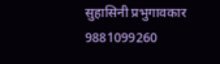सुहासिनी प्रभुगावकार
9881099260